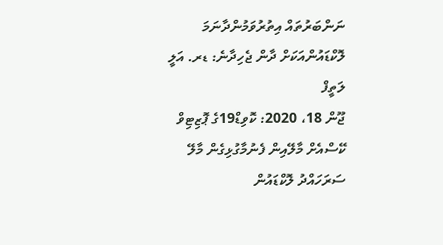ނަންބަރުތައް އިތުރުވަމުންދާނަމަ ލޮކްޑައުންއަކަށް ދާން ޖެހިދާނެ: ޑރ. އަލީ ލަތީފް
ޖޫން 18، 2020: ކޮވިޑް19ގެ ޕޮޒިޓިވް ކޭސްއެށް މާލޭއިން ފެނުމާގުޅިގެން މާލޭ ސަރަހައްދު ލޮކްޑައުން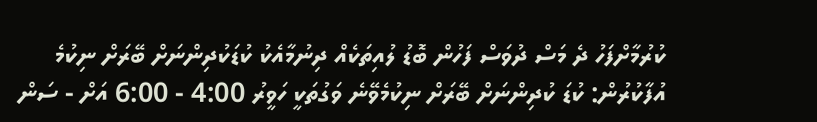ކުރުމާށްފަހު ދެ މަސް ދުވަސް ފަހުން ބޮޑު ލުއިތަކެއް ދިނުމާއެކު ކުޑަކުދިންނަށް ބޭރަށް ނިކުމެ އުފާކުރުން: ކުޑަ ކުދިންނަށް ބޭރަށް ނިކުމެވޭނެ ވަގުތަކީ ހަވީރު 4:00 - 6:00 އަށް - ސަން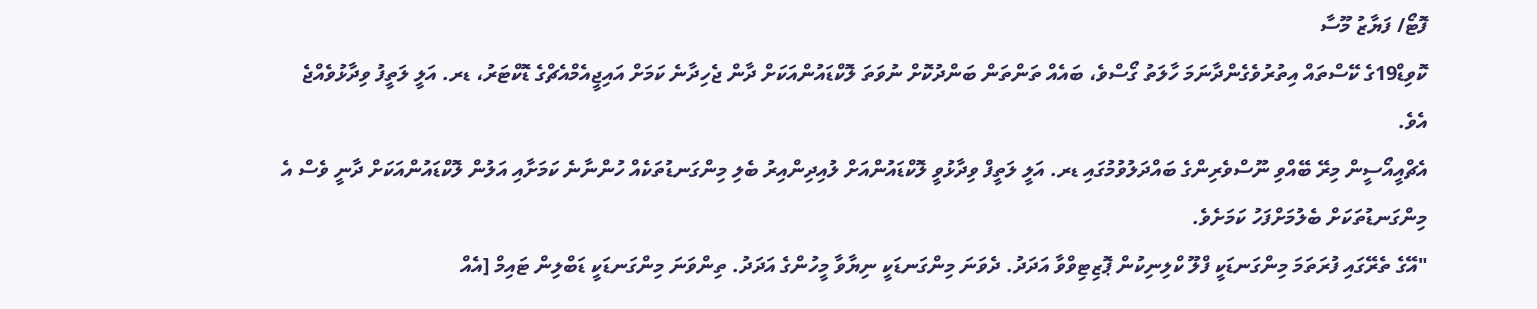ފޮޓޯ/ ފަޔާޒު މޫސާ
ކޮވިޑް19ގެ ކޭސްތައް އިތުރުވެގެންދާނަމަ ހާލަތު ގޯސްވެ، ބައެއް ތަންތަން ބަންދުކޮށް ނުވަތަ ލޮކްޑައުންއަކަށް ދާން ޖެހިދާނެ ކަމަށް އައިޖީއެމްއެޗްގެ ޑޮކްޓަރު، ޑރ. އަލީ ލަތީފު ވިދާޅުވެއްޖެ އެވެ.
އެޗްއީއޯސީން މިރޭ ބޭއްވި ނޫސްވެރިންގެ ބައްދަލުވުމުގައި ޑރ. އަލީ ލަތީފް ވިދާޅުވީ ލޮކްޑައުންއަށް ލުއިދިންއިރު ބެލި މިންގަނޑުތަކެއް ހުންނާނެ ކަމަށާއި އަލުން ލޮކްޑައުންއަކަށް ދާނީ ވެސް އެ މިންގަނޑުތަކަށް ބެލުމަށްފަހު ކަމަށެވެ.
"އޭގެ ތެރޭގައި ފުރަތަމަ މިންގަނޑަކީ ފްލޫ ކްލިނިކުން ޕޮޒިޓިވްވާ އަދަދު. ދެވަނަ މިންގަނޑަކީ ނިޔާވާ މީހުންގެ އަދަދު. ތިންވަނަ މިންގަނޑަކީ ޑަބްލިން ޓައިމް [އެއް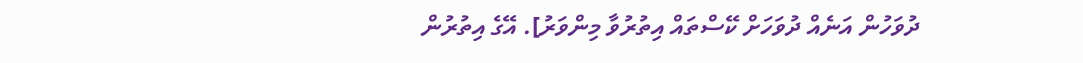ދުވަހުން އަނެއް ދުވަހަށް ކޭސްތައް އިތުރުވާ މިންވަރު]. އޭގެ އިތުރުން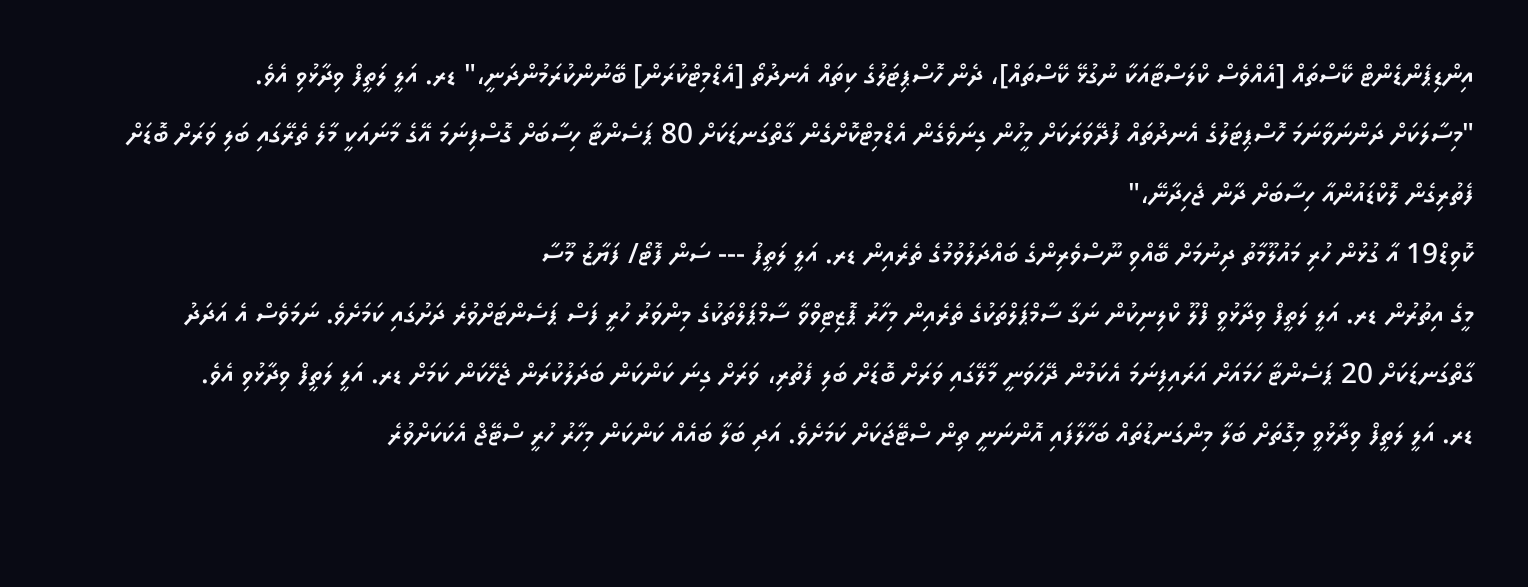އިންޑިޕެންޑެންޓް ކޭސްތައް [އެއްވެސް ކްލަސްޓާއަކާ ނުގުޅޭ ކޭސްތައް]، ދެން ހޮސްޕިޓަލުގެ ކިތައް އެނދުތޯ [އެޑްމިޓްކުރަން] ބޭނުންކުރަމުންދަނީ،" ޑރ. އަލީ ލަތީފް ވިދާޅުވި އެވެ.
"މިސާލަކަށް ދަންނަވާނަމަ ހޮސްޕިޓަލުގެ އެނދުތައް ފުދޭވަރަކަށް މީހުން ގިނަވެގެން އެޑްމިޓްކޮށްގެން ގާތްގަނޑަކަށް 80 ޕަސެންޓާ ހިސާބަށް ގޮސްފިނަމަ އޭގެ މާނައަކީ މާލެ ތެރޭގައި ބަލި ވަރަށް ބޮޑަށް ފެތުރިގެން ލޮކްޑައުންއާ ހިސާބަށް ދާން ޖެހިދާނޭ،"
ކޮވިޑް19 އާ ގުޅުން ހުރި މައުލޫމާތު ދިނުމަށް ބޭއްވި ނޫސްވެރިންގެ ބައްދަލުވުމުގެ ތެރެއިން ޑރ. އަލީ ލަތީފު --- ސަން ފޮޓޯ/ ފަޔާޒު މޫސާ
މީގެ އިތުރުން ޑރ. އަލީ ލަތީފް ވިދާޅުވީ ފްލޫ ކްލިނިކުން ނަގާ ސާމްޕަލްތަކުގެ ތެރެއިން މިހާރު ޕޮޒިޓިވްވާ ސާމްޕަލްތަކުގެ މިންވަރު ހުރީ ފަސް ޕަސެންޓަށްވުރެ ދަށުގައި ކަމަށެވެ. ނަމަވެސް އެ އަދަދު ގާތްގަނޑަކަށް 20 ޕަސެންޓާ ހަމައަށް އަރައިފިނަމަ އެކަމުން ދޭހަވަނީ މާލޭގައި ވަރަށް ބޮޑަށް ބަލި ފެތުރި، ވަރަށް ގިނަ ކަންކަން ބަދަލުކުރަން ޖެހޭކަން ކަމަށް ޑރ. އަލީ ލަތީފް ވިދާޅުވި އެވެ.
ޑރ. އަލީ ލަތީފް ވިދާޅުވީ މިގޮތަށް ބަލާ މިންގަނޑުތައް ބަހާލާފައި އޮންނަނީ ތިން ސްޓޭޖަކަށް ކަމަށެވެ. އަދި ބަލާ ބައެއް ކަންކަން މިހާރު ހުރީ ސްޓޭޖް އެކަކަށްވުރެ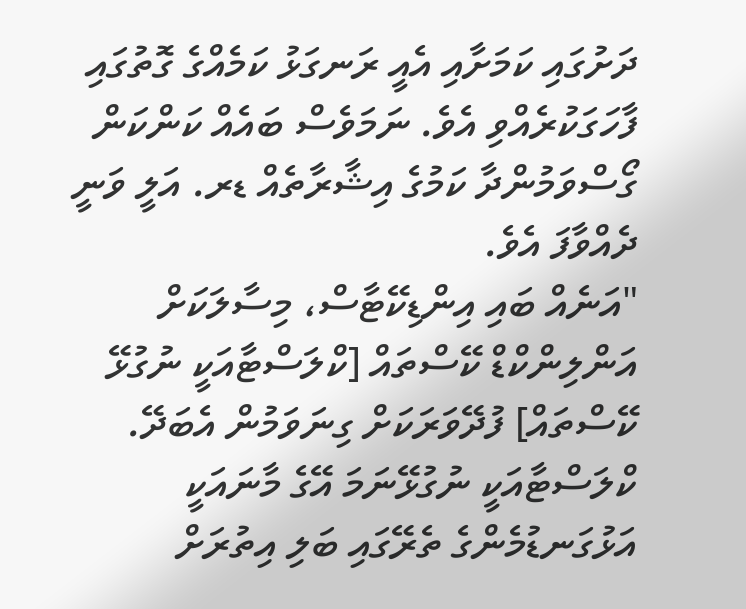ދަށުގައި ކަމަށާއި އެއީ ރަނގަޅު ކަމެއްގެ ގޮތުގައި ފާހަގަކުރެއްވި އެވެ. ނަމަވެސް ބައެއް ކަންކަން ގޯސްވަމުންދާ ކަމުގެ އިޝާރާތެއް ޑރ. އަލީ ވަނީ ދެއްވާފަ އެވެ.
"އަނެއް ބައި އިންޑިކޭޓާސް، މިސާލަކަށް އަންލިންކްޑް ކޭސްތައް [ކްލަސްޓާއަކީ ނުގުޅޭ ކޭސްތައް] ފުދޭވަރަކަށް ގިނަވަމުން އެބަދޭ. ކްލަސްޓާއަކީ ނުގުޅޭނަމަ އޭގެ މާނައަކީ އަޅުގަނޑުމެންގެ ތެރޭގައި ބަލި އިތުރަށް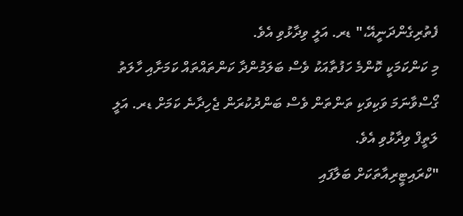ފެތުރިގެންދަނީއޭ،" ޑރ. އަލީ ވިދާޅުވި އެވެ.
މި ކަންކަމަކީ ކޮންމެ ހަފުތާއަކު ވެސް ބަލަމުންދާ ކަންތައްތައް ކަމަށާއި ހާލަތު ގޯސްވާނަމަ ވަކިވަކި ތަންތަން ވެސް ބަންދުކުރަން ޖެހިދާނެ ކަމަށް ޑރ. އަލީ ލަތީފް ވިދާޅުވި އެވެ.
"ކްރައިޓީރިއާތަކަށް ބަލާފައި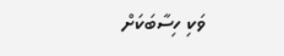ވަކި ހިސާބަކަށް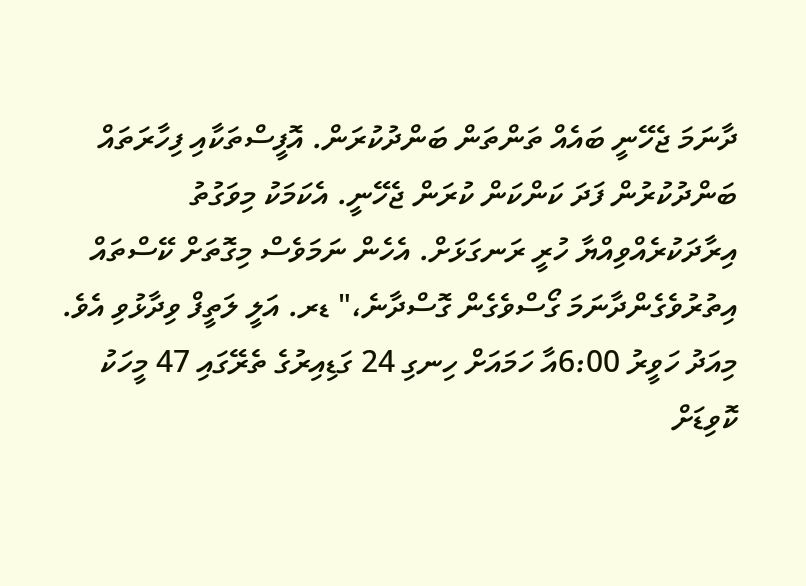ދާނަމަ ޖެހޭނީ ބައެއް ތަންތަން ބަންދުކުރަން. އޮފީސްތަކާއި ފިހާރަތައް ބަންދުކުރުން ފަދަ ކަންކަން ކުރަން ޖެހޭނީ. އެކަމަކު މިވަގުތު އިރާދަކުރެއްވިއްޔާ ހުރީ ރަނގަޅަށް. އެހެން ނަމަވެސް މިގޮތަށް ކޭސްތައް އިތުރުވެގެންދާނަމަ ގޯސްވެގެން ގޮސްދާނެ،" ޑރ. އަލީ ލަތީފް ވިދާޅުވި އެވެ.
މިއަދު ހަވީރު 6:00އާ ހަމައަށް ހިނގި 24 ގަޑިއިރުގެ ތެރޭގައި 47 މީހަކު ކޮވިޑަށް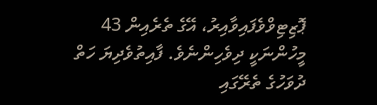ޕޮޒިޓިވްވެފައިވާއިރު، އޭގެ ތެރެއިން 43 މީހުންނަކީ ދިވެހިންނެވެ. ފާއިތުވެދިޔަ ހަތް ދުވަހުގެ ތެރޭގައި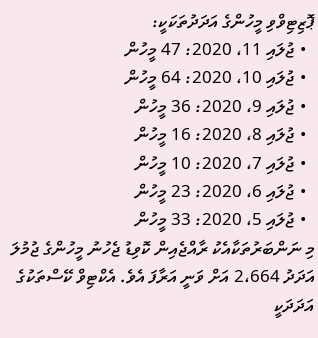ޕޮޒިޓިވްވި މީހުންގެ އަދަދުތަކަކީ:
  • ޖުލައި 11، 2020: 47 މީހުން
  • ޖުލައި 10، 2020: 64 މީހުން
  • ޖުލައި 9، 2020: 36 މީހުން
  • ޖުލައި 8، 2020: 16 މީހުން
  • ޖުލައި 7، 2020: 10 މީހުން
  • ޖުލައި 6، 2020: 23 މީހުން
  • ޖުލައި 5، 2020: 33 މީހުން
މި ނަންބަރުތަކާއެކު ރާއްޖެއިން ކޮވިޑު ޖެހުނު މީހުންގެ ޖުމުލަ އަދަދު 2،664 އަށް ވަނީ އަރާފަ އެވެ. އެކްޓިވް ކޭސްތަކުގެ އަދަދަކީ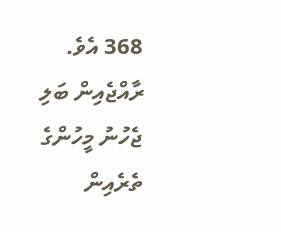368 އެވެ.
ރާއްޖެއިން ބަލި ޖެހުނު މީހުންގެ ތެރެއިން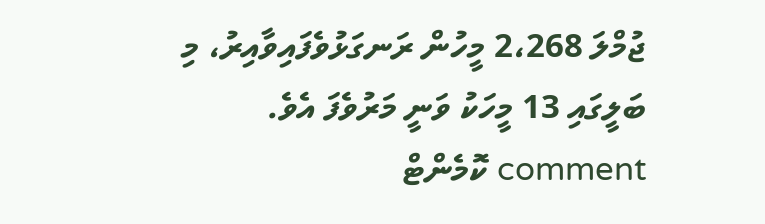ޖުމްލަ 2،268 މީހުން ރަނގަޅުވެފައިވާއިރު، މި ބަލީގައި 13 މީހަކު ވަނީ މަރުވެފަ އެވެ.
comment ކޮމެންޓް